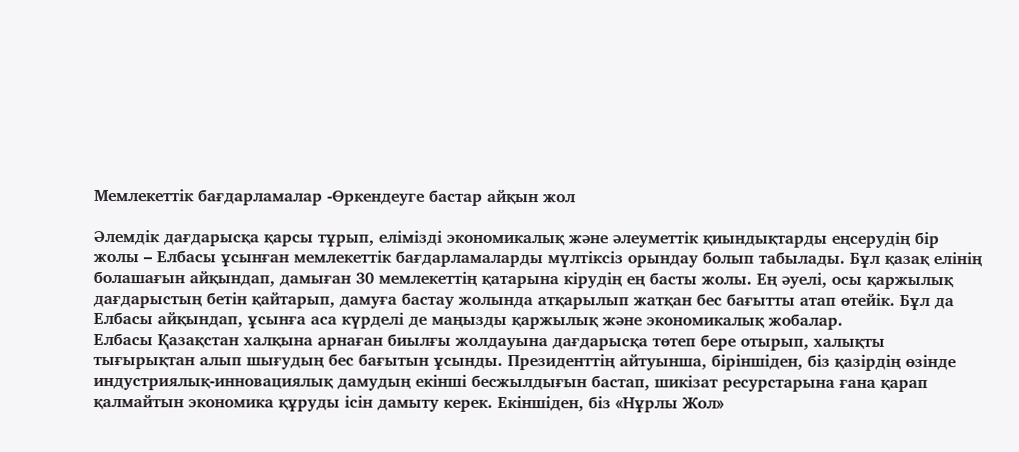Мемлекеттік бағдарламалар -Өркендеуге бастар айқын жол

Әлемдік дағдарысқа қарсы тұрып, елімізді экономикалық және әлеуметтік қиындықтарды еңсерудің бір жолы – Елбасы ұсынған мемлекеттік бағдарламаларды мүлтіксіз орындау болып табылады. Бұл қазақ елінің болашағын айқындап, дамыған 30 мемлекеттің қатарына кірудің ең басты жолы. Ең әуелі, осы қаржылық дағдарыстың бетін қайтарып, дамуға бастау жолында атқарылып жатқан бес бағытты атап өтейік. Бұл да Елбасы айқындап, ұсынға аса күрделі де маңызды қаржылық және экономикалық жобалар.
Елбасы Қазақстан халқына арнаған биылғы жолдауына дағдарысқа төтеп бере отырып, халықты тығырықтан алып шығудың бес бағытын ұсынды. Президенттің айтуынша, біріншіден, біз қазірдің өзінде индустриялық-инновациялық дамудың екінші бесжылдығын бастап, шикізат ресурстарына ғана қарап қалмайтын экономика құруды ісін дамыту керек. Екіншіден, біз «Нұрлы Жол»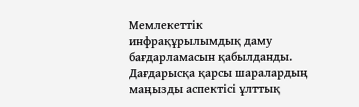Мемлекеттік инфрақұрылымдық даму бағдарламасын қабылданды. Дағдарысқа қарсы шаралардың маңызды аспектісі ұлттық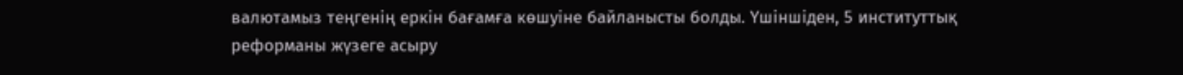валютамыз теңгенің еркін бағамға көшуіне байланысты болды. Үшіншіден, 5 институттық реформаны жүзеге асыру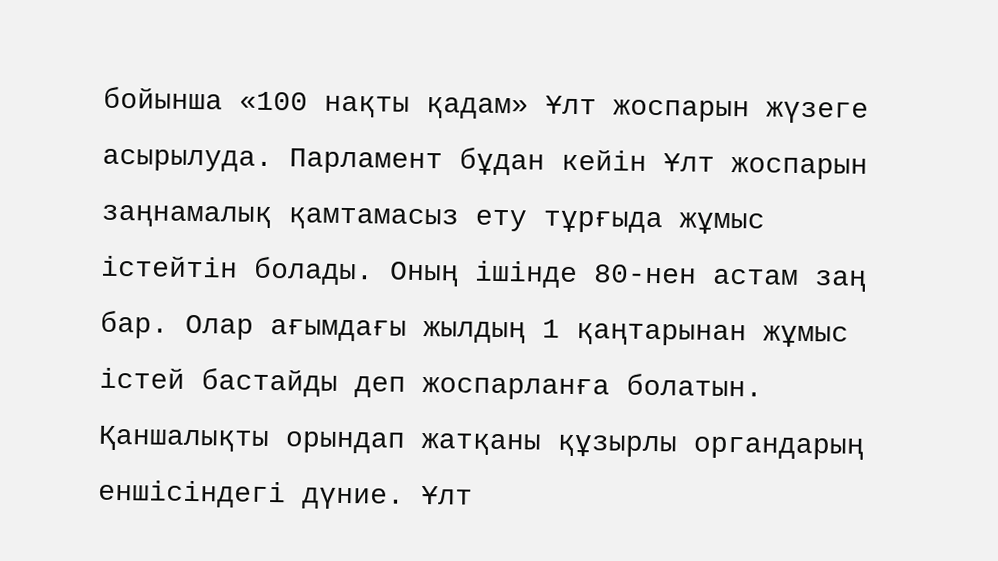бойынша «100 нақты қадам» Ұлт жоспарын жүзеге асырылуда. Парламент бұдан кейін Ұлт жоспарын заңнамалық қамтамасыз ету тұрғыда жұмыс істейтін болады. Оның ішінде 80-нен астам заң бар. Олар ағымдағы жылдың 1 қаңтарынан жұмыс істей бастайды деп жоспарланға болатын. Қаншалықты орындап жатқаны құзырлы органдарың еншісіндегі дүние. Ұлт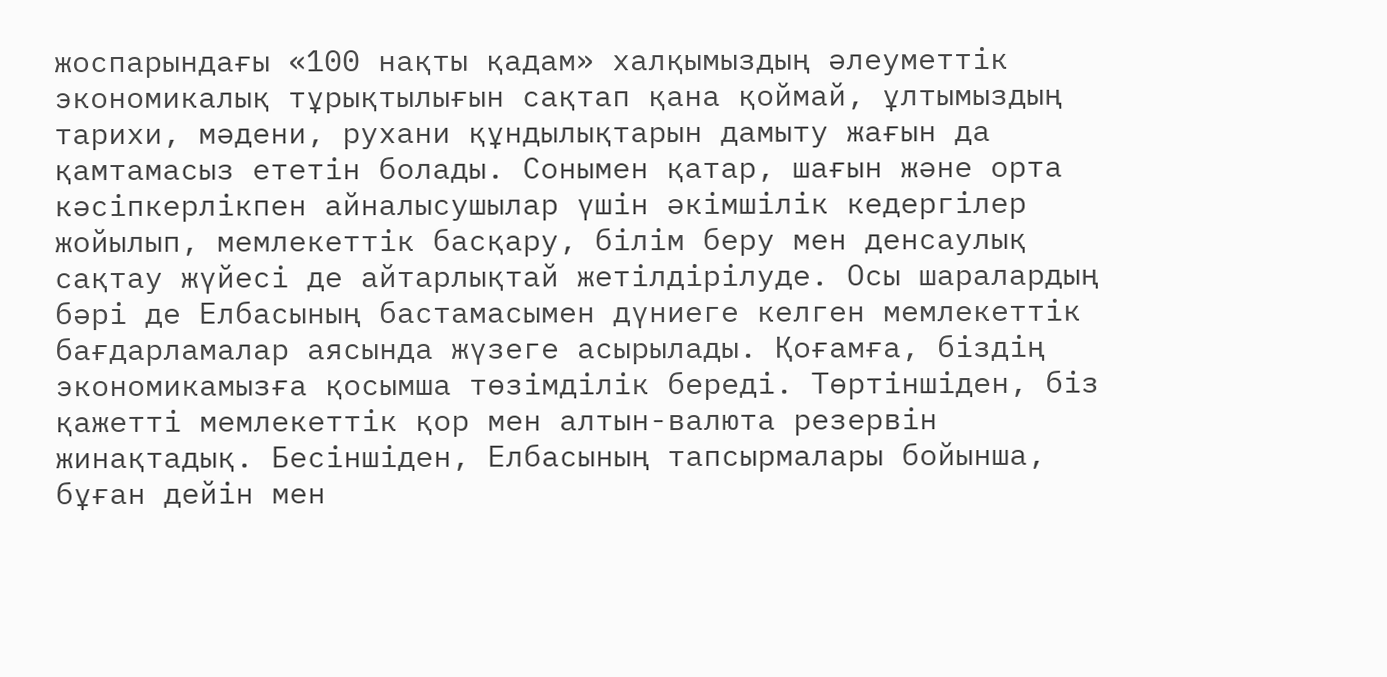жоспарындағы «100 нақты қадам» халқымыздың әлеуметтік экономикалық тұрықтылығын сақтап қана қоймай, ұлтымыздың тарихи, мәдени, рухани құндылықтарын дамыту жағын да қамтамасыз ететін болады. Сонымен қатар, шағын және орта кәсіпкерлікпен айналысушылар үшін әкімшілік кедергілер жойылып, мемлекеттік басқару, білім беру мен денсаулық сақтау жүйесі де айтарлықтай жетілдірілуде. Осы шаралардың бәрі де Елбасының бастамасымен дүниеге келген мемлекеттік бағдарламалар аясында жүзеге асырылады. Қоғамға, біздің экономикамызға қосымша төзімділік береді. Төртіншіден, біз қажетті мемлекеттік қор мен алтын-валюта резервін жинақтадық. Бесіншіден, Елбасының тапсырмалары бойынша, бұған дейін мен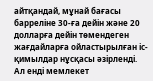айтқандай, мұнай бағасы барреліне 30-ға дейін және 20 долларға дейін төмендеген жағдайларға ойластырылған іс-қимылдар нұсқасы әзірленді.
Ал енді мемлекет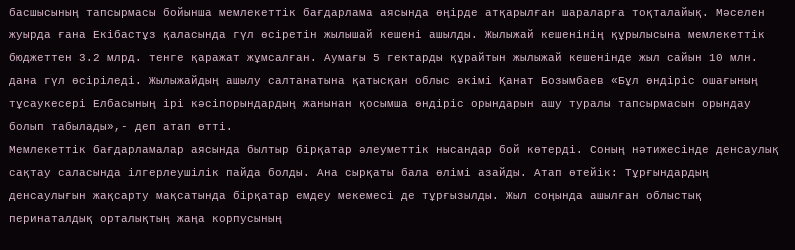басшысының тапсырмасы бойынша мемлекеттік бағдарлама аясында өңірде атқарылған шараларға тоқталайық. Мәселен жуырда ғана Екібастұз қаласында гүл өсіретін жылышай кешені ашылды. Жылыжай кешенінің құрылысына мемлекеттік бюджеттен 3.2 млрд. тенге қаражат жұмсалған. Аумағы 5 гектарды құрайтын жылыжай кешенінде жыл сайын 10 млн. дана гүл өсіріледі. Жылыжайдың ашылу салтанатына қатысқан облыс әкімі Қанат Бозымбаев «Бұл өндіріс ошағының тұсаукесері Елбасының ірі кәсіпорындардың жанынан қосымша өндіріс орындарын ашу туралы тапсырмасын орындау болып табылады»,- деп атап өтті.
Мемлекеттік бағдарламалар аясында былтыр бірқатар әлеуметтік нысандар бой көтерді. Соның нәтижесінде денсаулық сақтау саласында ілгерлеушілік пайда болды. Ана сырқаты бала өлімі азайды. Атап өтейік: Тұрғындардың денсаулығын жақсарту мақсатында бірқатар емдеу мекемесі де тұрғызылды. Жыл соңында ашылған облыстық перинаталдық орталықтың жаңа корпусының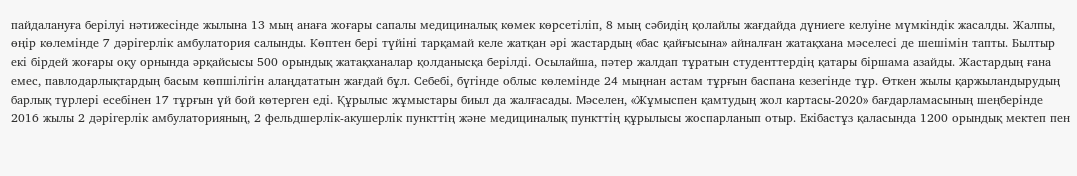пайдалануға берілуі нәтижесінде жылына 13 мың анаға жоғары сапалы медициналық көмек көрсетіліп, 8 мың сәбидің қолайлы жағдайда дүниеге келуіне мүмкіндік жасалды. Жалпы, өңір көлемінде 7 дәрігерлік амбулатория салынды. Көптен бері түйіні тарқамай келе жатқан әрі жастардың «бас қайғысына» айналған жатақхана мәселесі де шешімін тапты. Былтыр екі бірдей жоғары оқу орнында әрқайсысы 500 орындық жатақханалар қолданысқа берілді. Осылайша, пәтер жалдап тұратын студенттердің қатары біршама азайды. Жастардың ғана емес, павлодарлықтардың басым көпшілігін алаңдататын жағдай бұл. Себебі, бүгінде облыс көлемінде 24 мыңнан астам тұрғын баспана кезегінде тұр. Өткен жылы қаржыландырудың барлық түрлері есебінен 17 тұрғын үй бой көтерген еді. Құрылыс жұмыстары биыл да жалғасады. Мәселен, «Жұмыспен қамтудың жол картасы-2020» бағдарламасының шеңберінде 2016 жылы 2 дәрігерлік амбулаторияның, 2 фельдшерлік-акушерлік пункттің және медициналық пункттің құрылысы жоспарланып отыр. Екібастұз қаласында 1200 орындық мектеп пен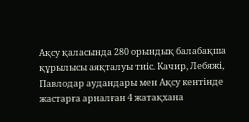Ақсу қаласында 280 орындық балабақша құрылысы аяқталуы тиіс. Качир, Лебяжі, Павлодар аудандары мен Ақсу кентінде жастарға арналған 4 жатақхана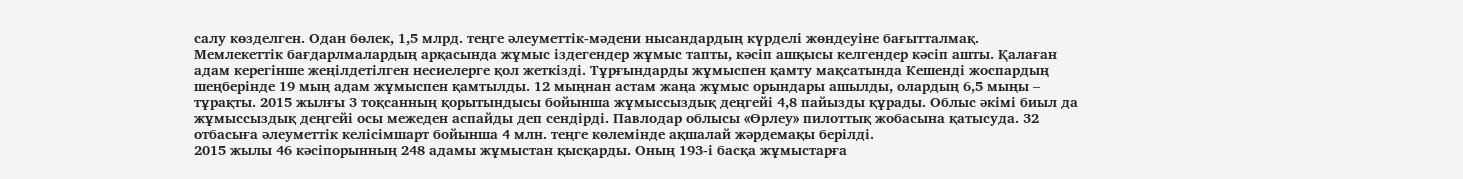салу көзделген. Одан бөлек, 1,5 млрд. теңге әлеуметтік-мәдени нысандардың күрделі жөндеуіне бағытталмақ.
Мемлекеттік бағдарлмалардың арқасында жұмыс іздегендер жұмыс тапты, кәсіп ашқысы келгендер кәсіп ашты. Қалаған адам керегінше жеңілдетілген несиелерге қол жеткізді. Тұрғындарды жұмыспен қамту мақсатында Кешенді жоспардың шеңберінде 19 мың адам жұмыспен қамтылды. 12 мыңнан астам жаңа жұмыс орындары ашылды, олардың 6,5 мыңы – тұрақты. 2015 жылғы 3 тоқсанның қорытындысы бойынша жұмыссыздық деңгейі 4,8 пайызды құрады. Облыс әкімі биыл да жұмыссыздық деңгейі осы межеден аспайды деп сендірді. Павлодар облысы «Өрлеу» пилоттық жобасына қатысуда. 32 отбасыға әлеуметтік келісімшарт бойынша 4 млн. теңге көлемінде ақшалай жәрдемақы берілді.
2015 жылы 46 кәсіпорынның 248 адамы жұмыстан қысқарды. Оның 193-і басқа жұмыстарға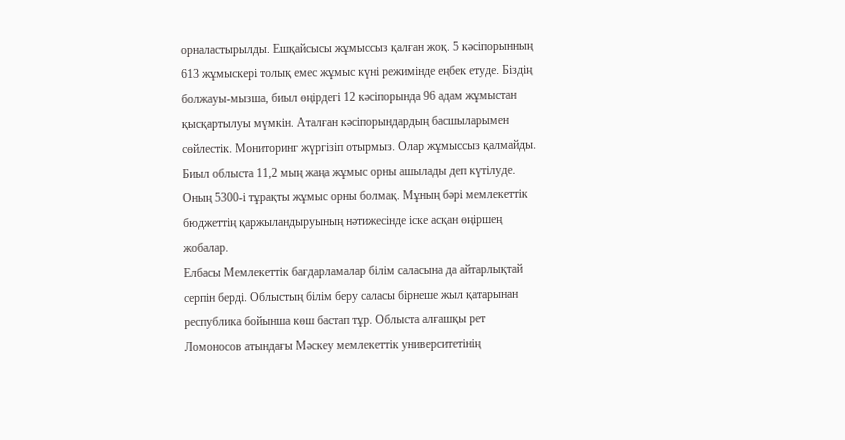орналастырылды. Ешқайсысы жұмыссыз қалған жоқ. 5 кәсіпорынның 613 жұмыскері толық емес жұмыс күні режимінде еңбек етуде. Біздің болжауы-мызша, биыл өңірдегі 12 кәсіпорында 96 адам жұмыстан қысқартылуы мүмкін. Аталған кәсіпорындардың басшыларымен сөйлестік. Мониторинг жүргізіп отырмыз. Олар жұмыссыз қалмайды. Биыл облыста 11,2 мың жаңа жұмыс орны ашылады деп күтілуде. Оның 5300-і тұрақты жұмыс орны болмақ. Мұның бәрі мемлекеттік бюджеттің қаржыландыруының нәтижесінде іске асқан өңіршең жобалар.
Елбасы Мемлекеттік бағдарламалар білім саласына да айтарлықтай серпін берді. Облыстың білім беру саласы бірнеше жыл қатарынан республика бойынша көш бастап тұр. Облыста алғашқы рет Ломоносов атындағы Мәскеу мемлекеттік университетінің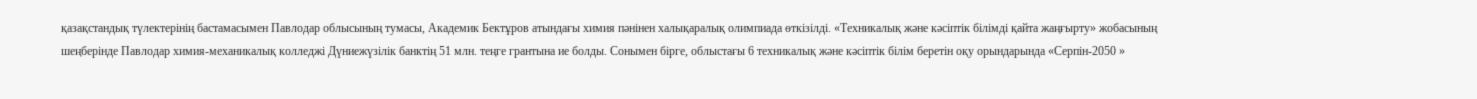қазақстандық түлектерінің бастамасымен Павлодар облысының тумасы, Академик Бектұров атындағы химия пәнінен халықаралық олимпиада өткізілді. «Техникалық және кәсіптік білімді қайта жаңғырту» жобасының шеңберінде Павлодар химия-механикалық колледжі Дүниежүзілік банктің 51 млн. теңге грантына ие болды. Сонымен бірге, облыстағы 6 техникалық және кәсіптік білім беретін оқу орындарында «Серпін-2050 »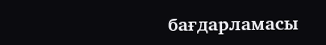бағдарламасы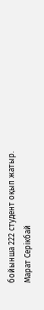бойынша 222 студент оқып жатыр.
Марат Серікбай